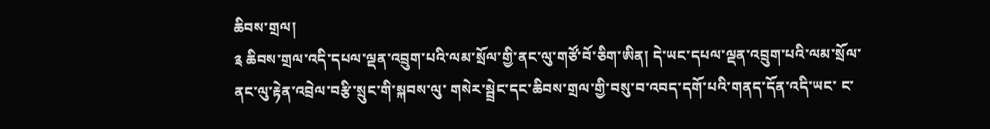ཆིབས་གྲལ།
༉ ཆིབས་གྲལ་འདི་དཔལ་ལྡན་འབྲུག་པའི་ལམ་སྲོལ་གྱི་ནང་ལུ་གཙོ་བོ་ཅིག་ཨིན། དེ་ཡང་དཔལ་ལྡན་འབྲུག་པའི་ལམ་སྲོལ་ནང་ལུ་རྟེན་འབྲེལ་བརྩི་སྲུང་གི་སྐབས་ལུ་ གསེར་སྦྲེང་དང་ཆིབས་གྲལ་གྱི་བསུ་བ་འབད་དགོ་པའི་གནད་དོན་འདི་ཡང་ ང་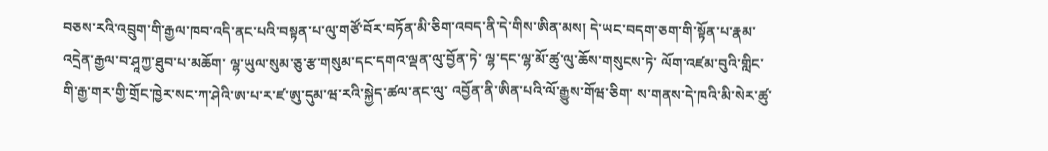བཅས་རའི་འབྲུག་གི་རྒྱལ་ཁབ་འདི་ནང་པའི་བསྟན་པ་ལུ་གཙོ་བོར་བཏོན་མི་ཅིག་འབད་ནི་དེ་གིས་ཨིན་མས། དེ་ཡང་བདག་ཅག་གི་སྟོན་པ་རྣམ་འདྲེན་རྒྱལ་བ་ཤཱཀྱ་ཐུབ་པ་མཆོག་ ལྷ་ཡུལ་སུམ་ཅུ་རྩ་གསུམ་དང་དགའ་ལྡན་ལུ་བྱོན་ཏེ་ ལྷ་དང་ལྷ་མོ་ཚུ་ལུ་ཆོས་གསུངས་ཏེ་ ལོག་འཛམ་བུའི་གླིང་གི་རྒྱ་གར་གྱི་གྲོང་ཁྱེར་སང་ཀ་ཤེའི་ཨ་པ་ར་ཛ་ཨུ་དུམ་ཝ་རའི་སྐྱེད་ཚལ་ནང་ལུ་ འབྱོན་ནི་ཨིན་པའི་ལོ་རྒྱུས་གོཝ་ཅིག་ ས་གནས་དེ་ཁའི་མི་སེར་ཚུ་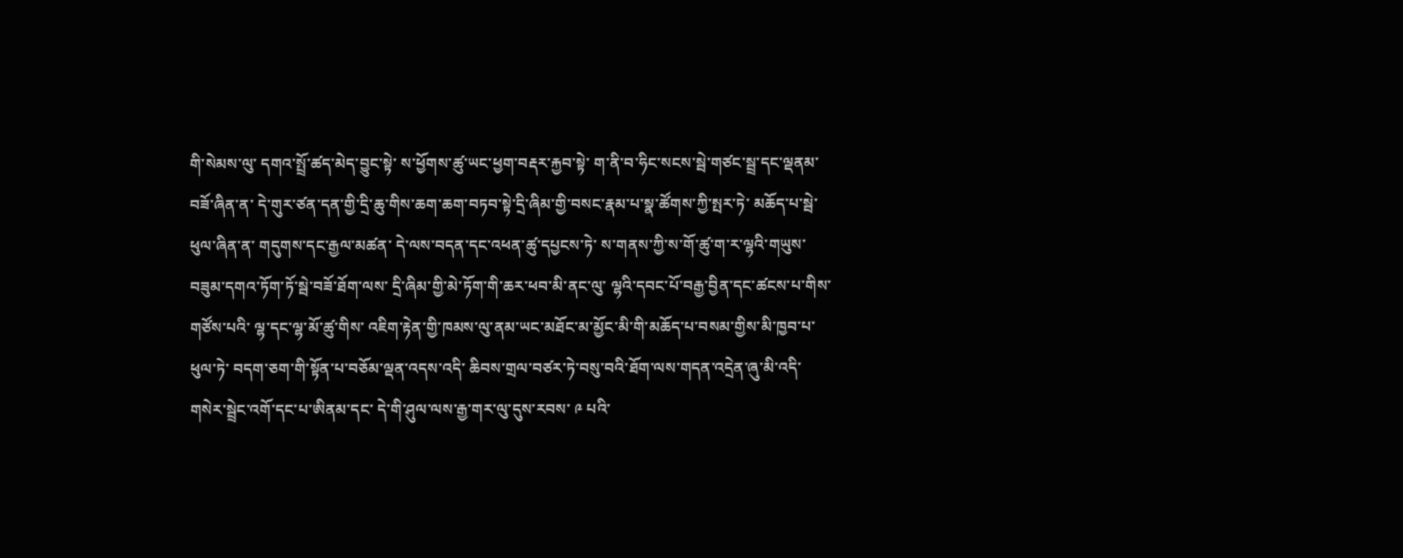གི་སེམས་ལུ་ དགའ་སྤྲོ་ཚད་མེད་བྱུང་སྟེ་ ས་ཕྱོགས་ཚུ་ཡང་ཕྱག་བརྡར་རྐྱབ་སྟེ་ ག་ནི་བ་ཧིང་སངས་སྦེ་གཙང་སྦྲ་དང་ལྡནམ་བཟོ་ཞིན་ན་ དེ་གུར་ཙན་དན་གྱི་དྲི་ཆུ་གིས་ཆག་ཆག་བཏབ་སྟེ་དྲི་ཞིམ་གྱི་བསང་རྣམ་པ་སྣ་ཚོགས་ཀྱི་སྤར་ཏེ་ མཆོད་པ་སྦེ་ཕུལ་ཞིན་ན་ གདུགས་དང་རྒྱལ་མཚན་ དེ་ལས་བདན་དང་འཕན་ཚུ་དཔྱངས་ཏེ་ ས་གནས་ཀྱི་ས་གོ་ཚུ་ག་ར་ལྷའི་གཡུས་བཟུམ་དགའ་ཏོག་ཏོ་སྦེ་བཟོ་ཐོག་ལས་ དྲི་ཞིམ་གྱི་མེ་ཏོག་གི་ཆར་ཕབ་མི་ནང་ལུ་ ལྷའི་དབང་པོ་བརྒྱ་བྱིན་དང་ཚངས་པ་གིས་གཙོས་པའི་ ལྷ་དང་ལྷ་མོ་ཚུ་གིས་ འཇིག་རྟེན་གྱི་ཁམས་ལུ་ནམ་ཡང་མཐོང་མ་མྱོང་མི་གི་མཆོད་པ་བསམ་གྱིས་མི་ཁྱབ་པ་ཕུལ་ཏེ་ བདག་ཅག་གི་སྟོན་པ་བཅོམ་ལྡན་འདས་འདི་ ཆིབས་གྲལ་བཙར་ཏེ་བསུ་བའི་ཐོག་ལས་གདན་འདྲེན་ཞུ་མི་འདི་གསེར་སྦྲེང་འགོ་དང་པ་ཨིནམ་དང་ དེ་གི་ཤུལ་ལས་རྒྱ་གར་ལུ་དུས་རབས་ ༩ པའི་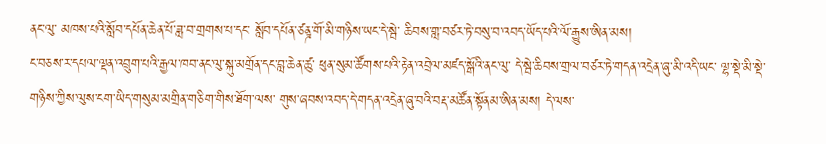ནང་ལུ་ མཁས་པའི་སློབ་དཔོན་ཆེན་པོ་ཟླ་བ་གྲགས་པ་དང་ སློབ་དཔོན་ཙནྜ་གོ་མི་གཉིས་ཡང་དེ་སྦེ་ ཆིབས་གླ་བཙར་ཏེ་བསུ་བ་འབད་ཡོད་པའི་ལོ་རྒྱུས་ཨིན་མས།
ང་བཅས་ར་དཔལ་ལྡན་འབྲུག་པའི་རྒྱལ་ཁབ་ནང་ལུ་སྐུ་མགྲོན་དང་བླ་ཆེན་ཚུ་ ཕུན་སུམ་ཚོགས་པའི་རྟེན་འབྲེལ་མཛད་སྒོའི་ནང་ལུ་ དེ་སྦེ་ཆིབས་གྲལ་བཙར་ཏེ་གདན་འདྲེན་ཞུ་མི་འདི་ཡང་ ལྷ་སྡེ་མི་སྡེ་གཉིས་ཀྱིས་ལུས་ངག་ཡིད་གསུམ་མགྲིན་གཅིག་གིས་ཐོག་ལས་ གུས་ཞབས་འབད་དེ་གདན་འདྲེན་ཞུ་བའི་བརྡ་མཚོན་སྟོནམ་ཨིན་མས། དེ་ལས་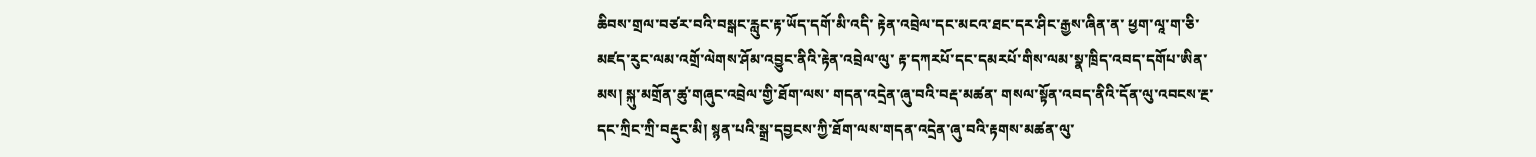ཆིབས་གྲལ་བཙར་བའི་བསྒང་རླུང་རྟ་ཡོད་དགོ་མི་འདི་ རྟེན་འབྲེལ་དང་མངའ་ཐང་དར་ཤིང་རྒྱས་ཞིན་ན་ ཕྱག་ལཱ་ག་ཅི་མཛད་རུང་ལམ་འགྲོ་ལེགས་ཤོམ་འབྱུང་ནིའི་རྟེན་འབྲེལ་ལུ་ རྟ་དཀརཔོ་དང་དམརཔོ་གིས་ལམ་སྣ་ཁྲིད་འབད་དགོཔ་ཨིན་མས། སྐུ་མགྲོན་ཚུ་གཞུང་འབྲེལ་གྱི་ཐོག་ལས་ གདན་འདྲེན་ཞུ་བའི་བརྡ་མཚན་ གསལ་སྟོན་འབད་ནིའི་དོན་ལུ་འབངས་རྔ་དང་ཀྲིང་ཀྲི་བརྡུང་མི། སྙན་པའི་སྒྲ་དབྱངས་ཀྱི་ཐོག་ལས་གདན་འདྲེན་ཞུ་བའི་རྟགས་མཚན་ལུ་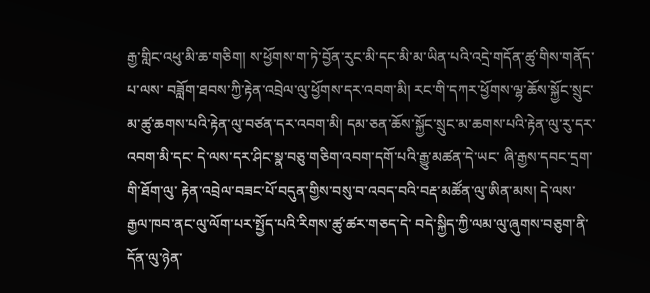རྒྱ་གླིང་འཕུ་མི་ཆ་གཅིག། ས་ཕྱོགས་ག་ཏེ་བྱོན་རུང་མི་དང་མི་མ་ཡིན་པའི་འདྲེ་གདོན་ཚུ་གིས་གནོད་པ་ལས་ བཟློག་ཐབས་ཀྱི་རྟེན་འབྲེལ་ལུ་ཕྱོགས་དར་འབག་མི། རང་གི་དཀར་ཕྱོགས་ལྷ་ཆོས་སྐྱོང་སྲུང་མ་ཚུ་ཆགས་པའི་རྟེན་ལུ་བཙན་དར་འབག་མི། དམ་ཅན་ཆོས་སྐྱོང་སྲུང་མ་ཆགས་པའི་རྟེན་ལུ་རུ་དར་འབག་མི་དང་ དེ་ལས་དར་ཤིང་སྣ་བཅུ་གཅིག་འབག་དགོ་པའི་རྒྱུ་མཚན་དེ་ཡང་ ཞི་རྒྱས་དབང་དྲག་གི་ཐོག་ལུ་ རྟེན་འབྲེལ་བཟང་པོ་བདུན་གྱིས་བསུ་བ་འབད་བའི་བརྡ་མཚོན་ལུ་ཨིན་མས། དེ་ལས་རྒྱལ་ཁབ་ནང་ལུ་ལོག་པར་སྤྱོད་པའི་རིགས་ཚུ་ཚར་གཅད་དེ་ བདེ་སྐྱིད་ཀྱི་ལམ་ལུ་ཞུགས་བཅུག་ནི་དོན་ལུ་ཉེན་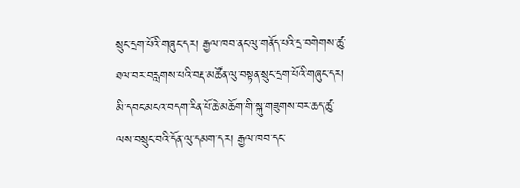སྲུང་དྲག་པོའི་གཞུང་དར། རྒྱལ་ཁབ་ནང་ལུ་གནོད་པའི་དྲ་བགེགས་ཚུ་ ཐལ་བར་བརླགས་པའི་བརྡ་མཚོན་ལུ་བསྟན་སྲུང་དྲག་པོའི་གཞུང་དར། མི་དབང་མངའ་བདག་རིན་པོ་ཆེ་མཆོག་གི་སྐུ་གཟུགས་བར་ཆད་ཚུ་ལས་བསྲུང་བའི་དོན་ལུ་དམག་དར། རྒྱལ་ཁབ་དང་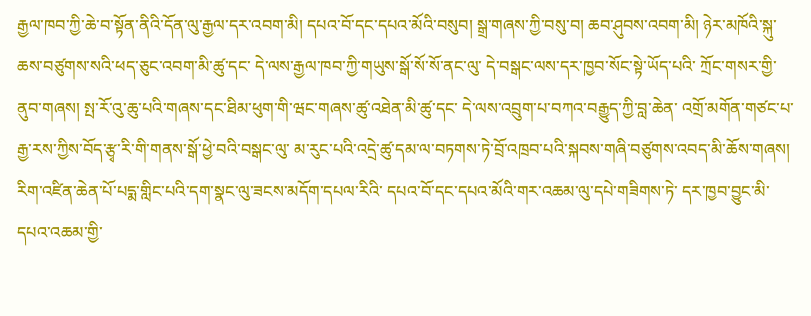རྒྱལ་ཁབ་ཀྱི་ཆེ་བ་སྟོན་ནིའི་དོན་ལུ་རྒྱལ་དར་འབག་མི། དཔའ་བོ་དང་དཔའ་མོའི་བསུབ། སྒྲ་གཞས་ཀྱི་བསུ་བ། ཆབ་ཤུབས་འབག་མི། ཉེར་མཁོའི་སྐུ་ཆས་བཙུགས་སའི་ཕད་ཅུང་འབག་མི་ཚུ་དང་ དེ་ལས་རྒྱལ་ཁབ་ཀྱི་གཡུས་སྒོ་སོ་སོ་ནང་ལུ་ དེ་བསྒང་ལས་དར་ཁྱབ་སོང་སྟེ་ཡོད་པའི་ ཀྲོང་གསར་གྱི་ནུབ་གཞས། སྤ་རོ་འུ་ཆུ་པའི་གཞས་དང་ཐིམ་ཕུག་གི་ཝང་གཞས་ཚུ་འཐེན་མི་ཚུ་དང་ དེ་ལས་འབྲུག་པ་བཀའ་བརྒྱུད་ཀྱི་བླ་ཆེན་ འགྲོ་མགོན་གཙང་པ་རྒྱ་རས་ཀྱིས་བོད་རྩྭ་རི་གི་གནས་སྒོ་ཕྱེ་བའི་བསྒང་ལུ་ མ་རུང་པའི་འདྲེ་ཚུ་དམ་ལ་བཏགས་ཏེ་བྲོ་འཁྲབ་པའི་སྐབས་གཞི་བཙུགས་འབད་མི་ཆོས་གཞས། རིག་འཛིན་ཆེན་པོ་པདྨ་གླིང་པའི་དག་སྣང་ལུ་ཟངས་མདོག་དཔལ་རིའི་ དཔའ་བོ་དང་དཔའ་མོའི་གར་འཆམ་ལུ་དཔེ་གཟིགས་ཏེ་ དར་ཁྱབ་བྱུང་མི་དཔའ་འཆམ་གྱི་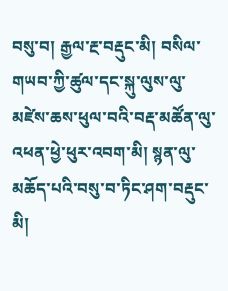བསུ་བ། རྒྱལ་རྔ་བརྡུང་མི། བསིལ་གཡབ་ཀྱི་ཚུལ་དང་སྐུ་ལུས་ལུ་མཛེས་ཆས་ཕུལ་བའི་བརྡ་མཚོན་ལུ་ འཕན་ཕྱེ་ཕུར་འབག་མི། སྙན་ལུ་མཆོད་པའི་བསུ་བ་ཏིང་ཤག་བརྡུང་མི།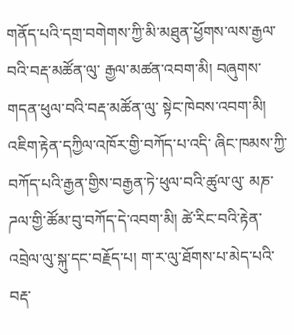གནོད་པའི་དགྲ་བགེགས་ཀྱི་མི་མཐུན་ཕྱོགས་ལས་རྒྱལ་བའི་བརྡ་མཚོན་ལུ་ རྒྱལ་མཚན་འབག་མི། བཞུགས་གདན་ཕུལ་བའི་བརྡ་མཚོན་ལུ་ སྟེང་ཁེབས་འབག་མི། འཇིག་རྟེན་དཀྱིལ་འཁོར་གྱི་བཀོད་པ་འདི་ ཞིང་ཁམས་ཀྱི་བཀོད་པའི་རྒྱན་གྱིས་བརྒྱན་ཏེ་ཕུལ་བའི་ཚུལ་ལུ་ མཎ་ཌལ་གྱི་ཚོམ་བུ་བཀོད་དེ་འབག་མི། ཚེ་རིང་བའི་རྟེན་འབྲེལ་ལུ་སྐུ་དང་བརྗོད་པ། ག་ར་ལུ་ཐོགས་པ་མེད་པའི་བརྡ་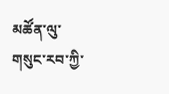མཚོན་ལུ་ གསུང་རབ་ཀྱི་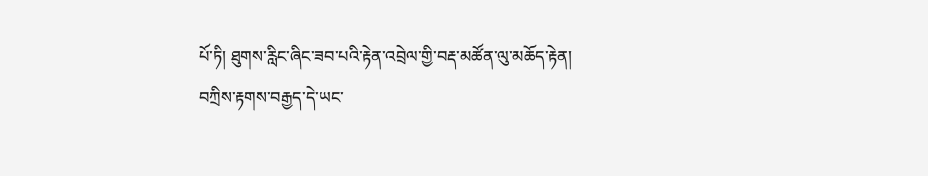པོ་ཏི། ཐུགས་རླིང་ཞིང་ཟབ་པའི་རྟེན་འབྲེལ་གྱི་བརྡ་མཚོན་ལུ་མཆོད་རྟེན།
བཀྲིས་རྟགས་བརྒྱད་དེ་ཡང་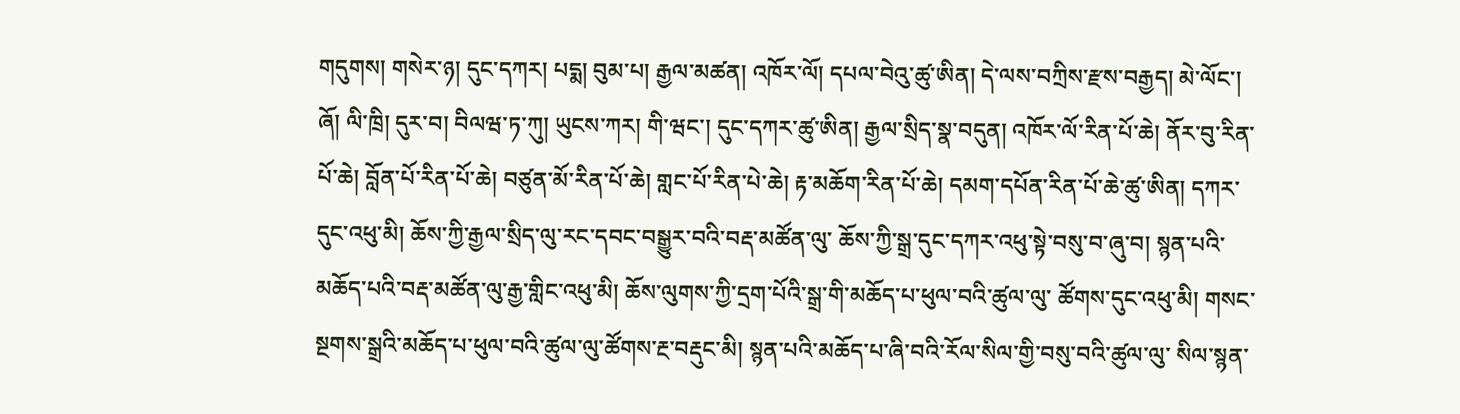གདུགས། གསེར་ཉ། དུང་དཀར། པདྨ། བུམ་པ། རྒྱལ་མཚན། འཁོར་ལོ། དཔལ་བེའུ་ཚུ་ཨིན། དེ་ལས་བཀྲིས་རྫས་བརྒྱད། མེ་ལོང་། ཞོ། ལི་ཁྲི། དུར་བ། བིལཝ་ཏ་ཀུ། ཡུངས་ཀར། གི་ཝང་། དུང་དཀར་ཚུ་ཨིན། རྒྱལ་སྲིད་སྣ་བདུན། འཁོར་ལོ་རིན་པོ་ཆེ། ནོར་བུ་རིན་པོ་ཆེ། བློན་པོ་རིན་པོ་ཆེ། བཙུན་མོ་རིན་པོ་ཆེ། གླང་པོ་རིན་པེ་ཆེ། རྟ་མཆོག་རིན་པོ་ཆེ། དམག་དཔོན་རིན་པོ་ཆེ་ཚུ་ཨིན། དཀར་དུང་འཕུ་མི། ཆོས་ཀྱི་རྒྱལ་སྲིད་ལུ་རང་དབང་བསྒྱུར་བའི་བརྡ་མཚོན་ལུ་ ཆོས་ཀྱི་སྒྲ་དུང་དཀར་འཕུ་སྟེ་བསུ་བ་ཞུ་བ། སྙན་པའི་མཆོད་པའི་བརྡ་མཚོན་ལུ་རྒྱ་གླིང་འཕུ་མི། ཆོས་ལུགས་ཀྱི་དྲག་པོའི་སྒྲ་གི་མཆོད་པ་ཕུལ་བའི་ཚུལ་ལུ་ ཚོགས་དུང་འཕུ་མི། གསང་སྔགས་སྒྲའི་མཆོད་པ་ཕུལ་བའི་ཚུལ་ལུ་ཚོགས་རྔ་བརྡུང་མི། སྙན་པའི་མཆོད་པ་ཞི་བའི་རོལ་སིལ་གྱི་བསུ་བའི་ཚུལ་ལུ་ སིལ་སྙན་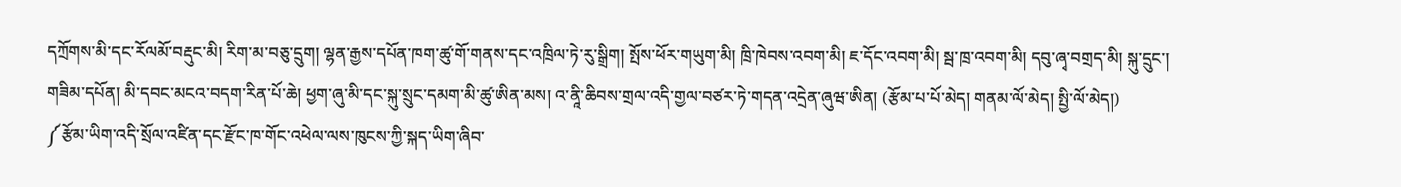དཀྲོགས་མི་དང་རོལམོ་བརྡུང་མི། རིག་མ་བཅུ་དྲུག། ལྷན་རྒྱས་དཔོན་ཁག་ཚུ་གོ་གནས་དང་འཁྲིལ་ཏེ་རུ་སྒྲིག། སྤོས་ཕོར་གཡུག་མི། ཁྲི་ཁེབས་འབག་མི། ཇ་དོང་འབག་མི། སྦ་ཁྲ་འབག་མི། དབུ་ཞྭ་བགྲད་མི། སྐུ་དྲུང་། གཟིམ་དཔོན། མི་དབང་མངའ་བདག་རིན་པོ་ཆེ། ཕྱག་ཞུ་མི་དང་སྐུ་སྲུང་དམག་མི་ཚུ་ཨིན་མས། འ་ནཱི་ཆིབས་གྲལ་འདི་གྱལ་བཙར་ཏེ་གདན་འདྲེན་ཞུཝ་ཨིན། (རྩོམ་པ་པོ་མེད། གནམ་ལོ་མེད། སྤྱི་ལོ་མེད།)
༼རྩོམ་ཡིག་འདི་སྲོལ་འཛིན་དང་རྫོང་ཁ་གོང་འཕེལ་ལས་ཁུངས་ཀྱི་སྐད་ཡིག་ཞིབ་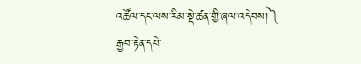འཚོལ་དང་ལས་རིམ་སྡེ་ཚན་གྱི་ཞལ་འདེབས།༽
རྒྱབ་རྟེན་དཔེ་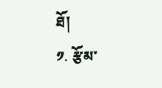ཐོ།
༡. རྩོམ་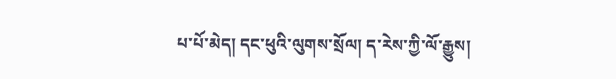པ་པོ་མེད། དང་ཕུའི་ལུགས་སྲོལ། ད་རེས་ཀྱི་ལོ་རྒྱུས།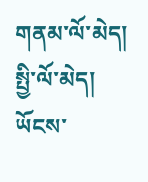གནམ་ལོ་མེད། སྤྱི་ལོ་མེད། ཡོངས་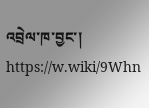འབྲེལ་ཁ་བྱང་། https://w.wiki/9Whn